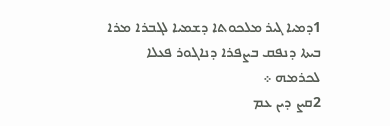1ܕܡܝܐ ܓܝܪ ܡܠܟܘܬܐ ܕܫܡܝܐ ܠܓܒܪܐ ܡܪܐ ܒܝܬܐ ܕܢܦܩ ܒܨܦܪܐ ܕܢܐܓܘܪ ܦܥܠܐ ܠܟܪܡܗ ܀
2ܩܨ ܕܝܢ ܥܡ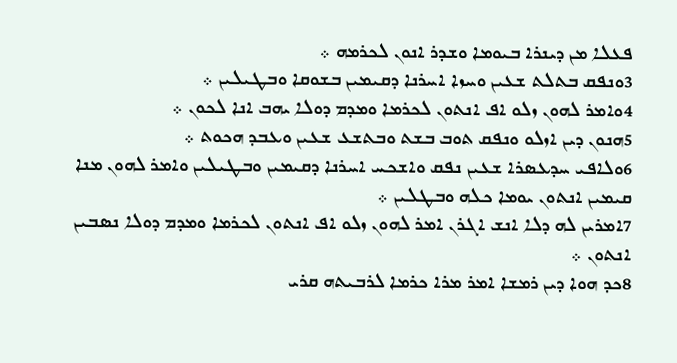ܦܥܠܐ ܡܢ ܕܝܢܪܐ ܒܝܘܡܐ ܘܫܕܪ ܐܢܘܢ ܠܟܪܡܗ ܀
3ܘܢܦܩ ܒܬܠܬ ܫܥܝܢ ܘܚܙܐ ܐܚܪܢܐ ܕܩܝܡܝܢ ܒܫܘܩܐ ܘܒܛܝܠܝܢ ܀
4ܘܐܡܪ ܠܗܘܢ ܙܠܘ ܐܦ ܐܢܬܘܢ ܠܟܪܡܐ ܘܡܕܡ ܕܘܠܐ ܝܗܒ ܐܢܐ ܠܟܘܢ ܀
5ܗܢܘܢ ܕܝܢ ܐܙܠܘ ܘܢܦܩ ܬܘܒ ܒܫܬ ܘܒܬܫܥ ܫܥܝܢ ܘܥܒܕ ܗܟܘܬ ܀
6ܘܠܐܦܝ ܚܕܥܤܪܐ ܫܥܝܢ ܢܦܩ ܘܐܫܟܚ ܐܚܪܢܐ ܕܩܝܡܝܢ ܘܒܛܝܠܝܢ ܘܐܡܪ ܠܗܘܢ ܡܢܐ ܩܝܡܝܢ ܐܢܬܘܢ ܝܘܡܐ ܟܠܗ ܘܒܛܠܝܢ ܀
7ܐܡܪܝܢ ܠܗ ܕܠܐ ܐܢܫ ܐܓܪܢ ܐܡܪ ܠܗܘܢ ܙܠܘ ܐܦ ܐܢܬܘܢ ܠܟܪܡܐ ܘܡܕܡ ܕܘܠܐ ܢܤܒܝܢ ܐܢܬܘܢ ܀
8ܟܕ ܗܘܐ ܕܝܢ ܪܡܫܐ ܐܡܪ ܡܪܐ ܟܪܡܐ ܠܪܒܝܬܗ ܩܪܝ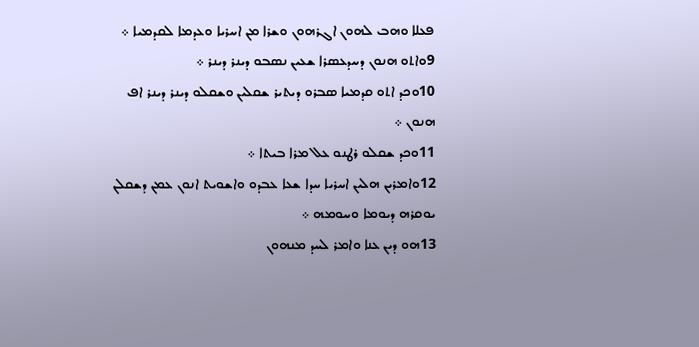ܦܥܠܐ ܘܗܒ ܠܗܘܢ ܐܓܪܗܘܢ ܘܫܪܐ ܡܢ ܐܚܪܝܐ ܘܥܕܡܐ ܠܩܕܡܝܐ ܀
9ܘܐܬܘ ܗܢܘܢ ܕܚܕܥܤܪܐ ܫܥܝܢ ܢܤܒܘ ܕܝܢܪ ܕܝܢܪ ܀
10ܘܟܕ ܐܬܘ ܩܕܡܝܐ ܤܒܪܘ ܕܝܬܝܪ ܫܩܠܝܢ ܘܫܩܠܘ ܕܝܢܪ ܕܝܢܪ ܐܦ ܗܢܘܢ ܀
11ܘܟܕ ܫܩܠܘ ܪܛܢܘ ܥܠ ܡܪܐ ܒܝܬܐ ܀
12ܘܐܡܪܝܢ ܗܠܝܢ ܐܚܪܝܐ ܚܕܐ ܫܥܐ ܥܒܕܘ ܘܐܫܘܝܬ ܐܢܘܢ ܥܡܢ ܕܫܩܠܢ ܝܘܩܪܗ ܕܝܘܡܐ ܘܚܘܡܗ ܀
13ܗܘ ܕܝܢ ܥܢܐ ܘܐܡܪ ܠܚܕ ܡܢܗܘܢ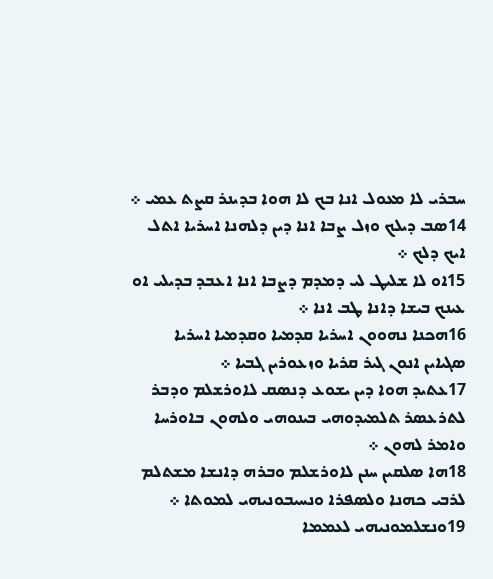ܚܒܪܝ ܠܐ ܡܥܘܠ ܐܢܐ ܒܟ ܠܐ ܗܘܐ ܒܕܝܢܪ ܩܨܬ ܥܡܝ ܀
14ܤܒ ܕܝܠܟ ܘܙܠ ܨܒܐ ܐܢܐ ܕܝܢ ܕܠܗܢܐ ܐܚܪܝܐ ܐܬܠ ܐܝܟ ܕܠܟ ܀
15ܐܘ ܠܐ ܫܠܝܛ ܠܝ ܕܡܕܡ ܕܨܒܐ ܐܢܐ ܐܥܒܕ ܒܕܝܠܝ ܐܘ ܥܝܢܟ ܒܝܫܐ ܕܐܢܐ ܛܒ ܐܢܐ ܀
16ܗܟܢܐ ܢܗܘܘܢ ܐܚܪܝܐ ܩܕܡܝܐ ܘܩܕܡܝܐ ܐܚܪܝܐ ܤܓܝܐܝܢ ܐܢܘܢ ܓܝܪ ܩܪܝܐ ܘܙܥܘܪܝܢ ܓܒܝܐ ܀
17ܥܬܝܕ ܗܘܐ ܕܝܢ ܝܫܘܥ ܕܢܤܩ ܠܐܘܪܫܠܡ ܘܕܒܪ ܠܬܪܥܤܪ ܬܠܡܝܕܘܗܝ ܒܝܢܘܗܝ ܘܠܗܘܢ ܒܐܘܪܚܐ ܘܐܡܪ ܠܗܘܢ ܀
18ܗܐ ܤܠܩܝܢ ܚܢܢ ܠܐܘܪܫܠܡ ܘܒܪܗ ܕܐܢܫܐ ܡܫܬܠܡ ܠܪܒܝ ܟܗܢܐ ܘܠܤܦܪܐ ܘܢܚܝܒܘܢܝܗܝ ܠܡܘܬܐ ܀
19ܘܢܫܠܡܘܢܝܗܝ ܠܥܡܡܐ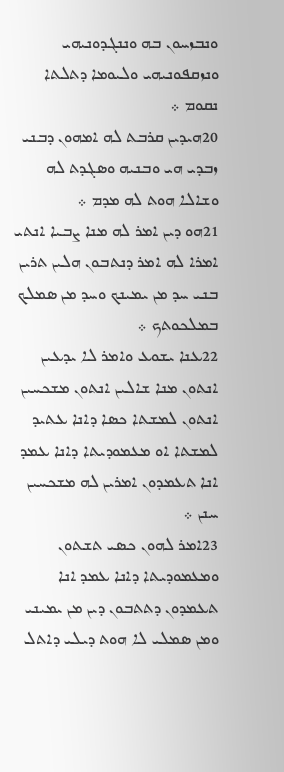ܘܢܒܙܚܘܢ ܒܗ ܘܢܢܓܕܘܢܝܗܝ ܘܢܙܩܦܘܢܝܗܝ ܘܠܝܘܡܐ ܕܬܠܬܐ ܢܩܘܡ ܀
20ܗܝܕܝܢ ܩܪܒܬ ܠܗ ܐܡܗܘܢ ܕܒܢܝ ܙܒܕܝ ܗܝ ܘܒܢܝܗ ܘܤܓܕܬ ܠܗ ܘܫܐܠܐ ܗܘܬ ܠܗ ܡܕܡ ܀
21ܗܘ ܕܝܢ ܐܡܪ ܠܗ ܡܢܐ ܨܒܝܐ ܐܢܬܝ ܐܡܪܐ ܠܗ ܐܡܪ ܕܢܬܒܘܢ ܗܠܝܢ ܬܪܝܢ ܒܢܝ ܚܕ ܡܢ ܝܡܝܢܟ ܘܚܕ ܡܢ ܤܡܠܟ ܒܡܠܟܘܬܟ ܀
22ܥܢܐ ܝܫܘܥ ܘܐܡܪ ܠܐ ܝܕܥܝܢ ܐܢܬܘܢ ܡܢܐ ܫܐܠܝܢ ܐܢܬܘܢ ܡܫܟܚܝܢ ܐܢܬܘܢ ܠܡܫܬܐ ܟܤܐ ܕܐܢܐ ܥܬܝܕ ܠܡܫܬܐ ܐܘ ܡܥܡܘܕܝܬܐ ܕܐܢܐ ܥܡܕ ܐܢܐ ܬܥܡܕܘܢ ܐܡܪܝܢ ܠܗ ܡܫܟܚܝܢ ܚܢܢ ܀
23ܐܡܪ ܠܗܘܢ ܟܤܝ ܬܫܬܘܢ ܘܡܥܡܘܕܝܬܐ ܕܐܢܐ ܥܡܕ ܐܢܐ ܬܥܡܕܘܢ ܕܬܬܒܘܢ ܕܝܢ ܡܢ ܝܡܝܢܝ ܘܡܢ ܤܡܠܝ ܠܐ ܗܘܬ ܕܝܠܝ ܕܐܬܠ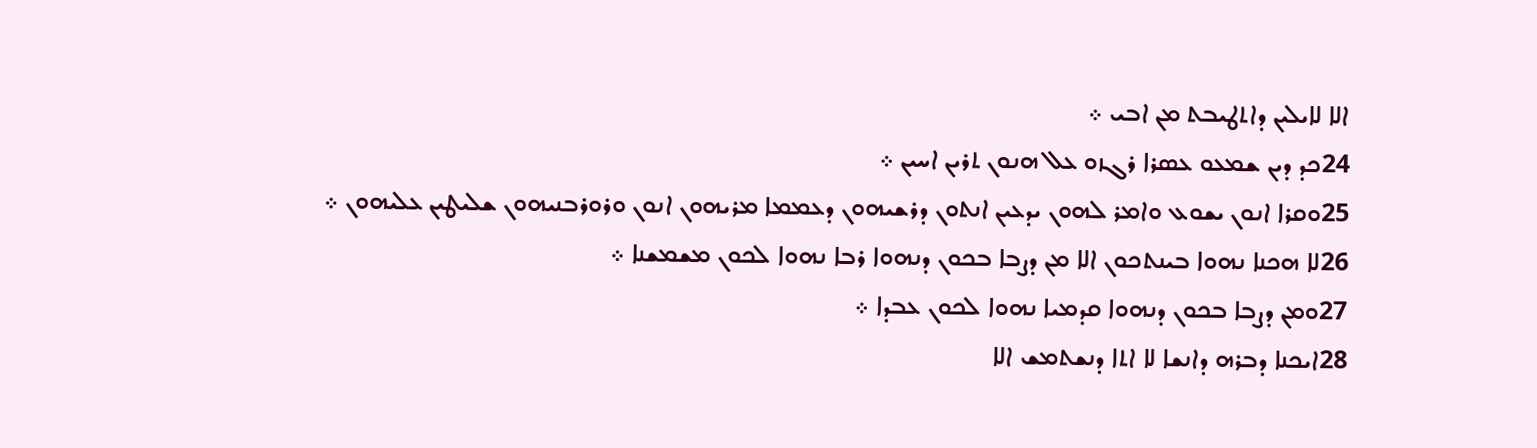ܐܠܐ ܠܐܝܠܝܢ ܕܐܬܛܝܒܬ ܡܢ ܐܒܝ ܀
24ܟܕ ܕܝܢ ܫܡܥܘ ܥܤܪܐ ܪܓܙܘ ܥܠ ܗܢܘܢ ܬܪܝܢ ܐܚܝܢ ܀
25ܘܩܪܐ ܐܢܘܢ ܝܫܘܥ ܘܐܡܪ ܠܗܘܢ ܝܕܥܝܢ ܐܢܬܘܢ ܕܪܫܝܗܘܢ ܕܥܡܡܐ ܡܪܝܗܘܢ ܐܢܘܢ ܘܪܘܪܒܢܝܗܘܢ ܫܠܝܛܝܢ ܥܠܝܗܘܢ ܀
26ܠܐ ܗܟܢܐ ܢܗܘܐ ܒܝܢܬܟܘܢ ܐܠܐ ܡܢ ܕܨܒܐ ܒܟܘܢ ܕܢܗܘܐ ܪܒܐ ܢܗܘܐ ܠܟܘܢ ܡܫܡܫܢܐ ܀
27ܘܡܢ ܕܨܒܐ ܒܟܘܢ ܕܢܗܘܐ ܩܕܡܝܐ ܢܗܘܐ ܠܟܘܢ ܥܒܕܐ ܀
28ܐܝܟܢܐ ܕܒܪܗ ܕܐܢܫܐ ܠܐ ܐܬܐ ܕܢܫܬܡܫ ܐܠܐ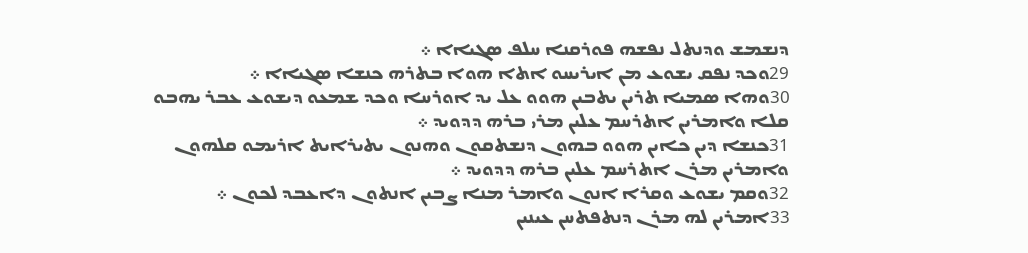ܕܢܫܡܫ ܘܕܢܬܠ ܢܦܫܗ ܦܘܪܩܢܐ ܚܠܦ ܤܓܝܐܐ ܀
29ܘܟܕ ܢܦܩ ܝܫܘܥ ܡܢ ܐܝܪܝܚܘ ܐܬܐ ܗܘܐ ܒܬܪܗ ܟܢܫܐ ܤܓܝܐܐ ܀
30ܘܗܐ ܤܡܝܐ ܬܪܝܢ ܝܬܒܝܢ ܗܘܘ ܥܠ ܝܕ ܐܘܪܚܐ ܘܟܕ ܫܡܥܘ ܕܝܫܘܥ ܥܒܪ ܝܗܒܘ ܩܠܐ ܘܐܡܪܝܢ ܐܬܪܚܡ ܥܠܝܢ ܡܪܝ ܒܪܗ ܕܕܘܝܕ ܀
31ܟܢܫܐ ܕܝܢ ܟܐܝܢ ܗܘܘ ܒܗܘܢ ܕܢܫܬܩܘܢ ܘܗܢܘܢ ܝܬܝܪܐܝܬ ܐܪܝܡܘ ܩܠܗܘܢ ܘܐܡܪܝܢ ܡܪܢ ܐܬܪܚܡ ܥܠܝܢ ܒܪܗ ܕܕܘܝܕ ܀
32ܘܩܡ ܝܫܘܥ ܘܩܪܐ ܐܢܘܢ ܘܐܡܪ ܡܢܐ ܨܒܝܢ ܐܢܬܘܢ ܕܐܥܒܕ ܠܟܘܢ ܀
33ܐܡܪܝܢ ܠܗ ܡܪܢ ܕܢܬܦܬܚܢ ܥܝܢܝܢ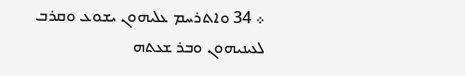܀ 34 ܘܐܬܪܚܡ ܥܠܝܗܘܢ ܝܫܘܥ ܘܩܪܒ ܠܥܝܢܝܗܘܢ ܘܒܪ ܫܥܬܗ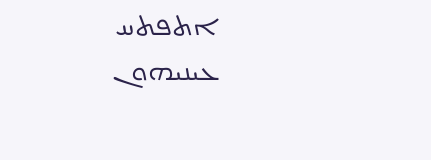ܐܬܦܬܚ ܥܝܢܝܗܘܢ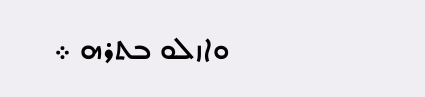ܘܐܙܠܘ ܒܬܪܗ ܀